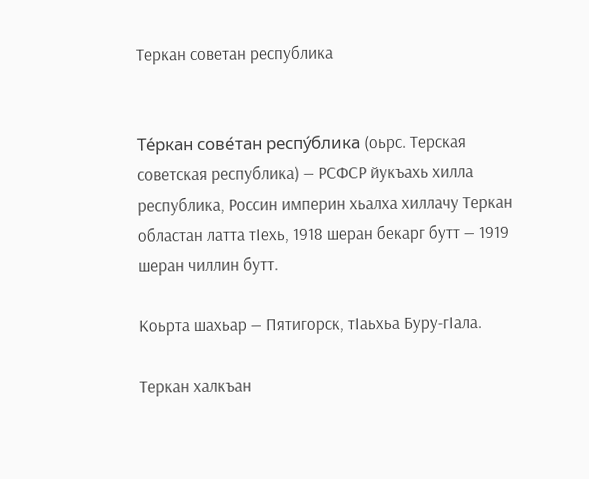Теркан советан республика


Те́ркан сове́тан респу́блика (оьрс. Терская советская республика) — РСФСР йукъахь хилла республика, Россин империн хьалха хиллачу Теркан областан латта тӀехь, 1918 шеран бекарг бутт — 1919 шеран чиллин бутт.

Коьрта шахьар — Пятигорск, тӀаьхьа Буру-гӀала.

Теркан халкъан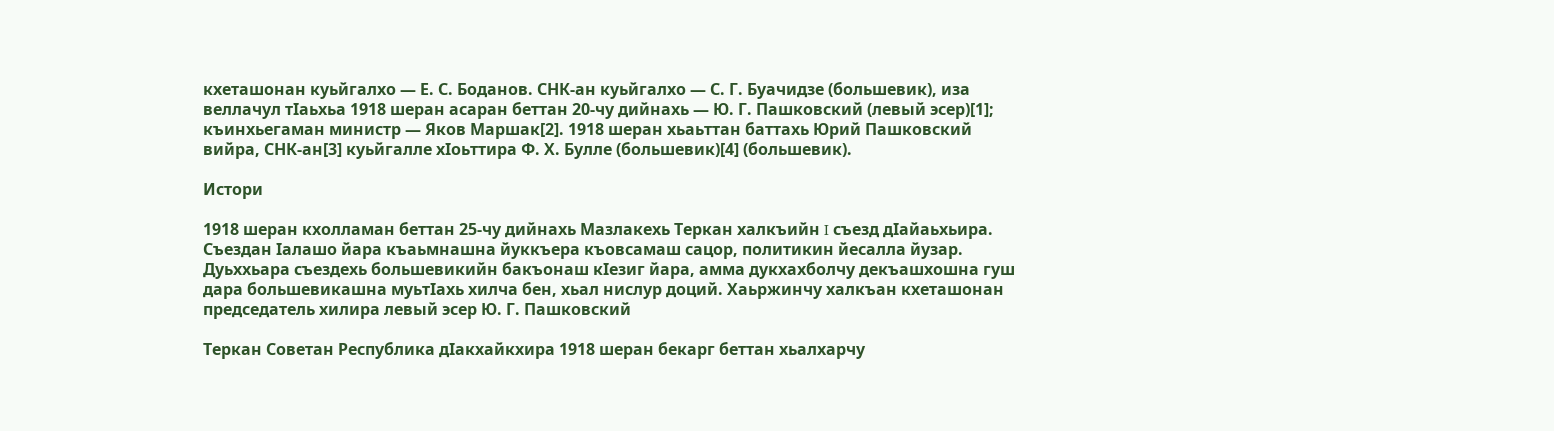кхеташонан куьйгалхо — Е. С. Боданов. СНК-ан куьйгалхо — С. Г. Буачидзе (большевик), иза веллачул тӀаьхьа 1918 шеран асаран беттан 20-чу дийнахь — Ю. Г. Пашковский (левый эсер)[1]; къинхьегаман министр — Яков Маршак[2]. 1918 шеран хьаьттан баттахь Юрий Пашковский вийра, СНК-ан[3] куьйгалле хӀоьттира Ф. Х. Булле (большевик)[4] (большевик).

Истори

1918 шеран кхолламан беттан 25-чу дийнахь Мазлакехь Теркан халкъийн I съезд дӀайаьхьира. Съездан Ӏалашо йара къаьмнашна йуккъера къовсамаш сацор, политикин йесалла йузар. Дуьххьара съездехь большевикийн бакъонаш кӀезиг йара, амма дукхахболчу декъашхошна гуш дара большевикашна муьтӀахь хилча бен, хьал нислур доций. Хаьржинчу халкъан кхеташонан председатель хилира левый эсер Ю. Г. Пашковский

Теркан Советан Республика дӀакхайкхира 1918 шеран бекарг беттан хьалхарчу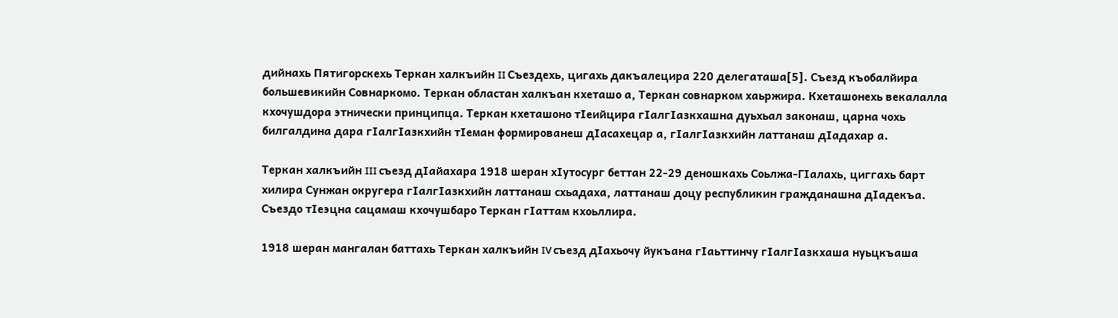дийнахь Пятигорскехь Теркан халкъийн II Съездехь, цигахь дакъалецира 220 делегаташа[5]. Съезд къобалйира большевикийн Совнаркомо. Теркан областан халкъан кхеташо а, Теркан совнарком хаьржира. Кхеташонехь векалалла кхочушдора этнически принципца. Теркан кхеташоно тӀеийцира гӀалгӀазкхашна дуьхьал законаш, царна чохь билгалдина дара гӀалгӀазкхийн тӀеман формированеш дӀасахецар а, гӀалгӀазкхийн латтанаш дӀадахар а.

Теркан халкъийн III съезд дӀайахара 1918 шеран хӀутосург беттан 22-29 деношкахь Соьлжа-ГIалахь, циггахь барт хилира Сунжан округера гӀалгӀазкхийн латтанаш схьадаха, латтанаш доцу республикин гражданашна дӀадекъа. Съездо тӀеэцна сацамаш кхочушбаро Теркан гӀаттам кхоьллира.

1918 шеран мангалан баттахь Теркан халкъийн IV съезд дӀахьочу йукъана гӀаьттинчу гӀалгӀазкхаша нуьцкъаша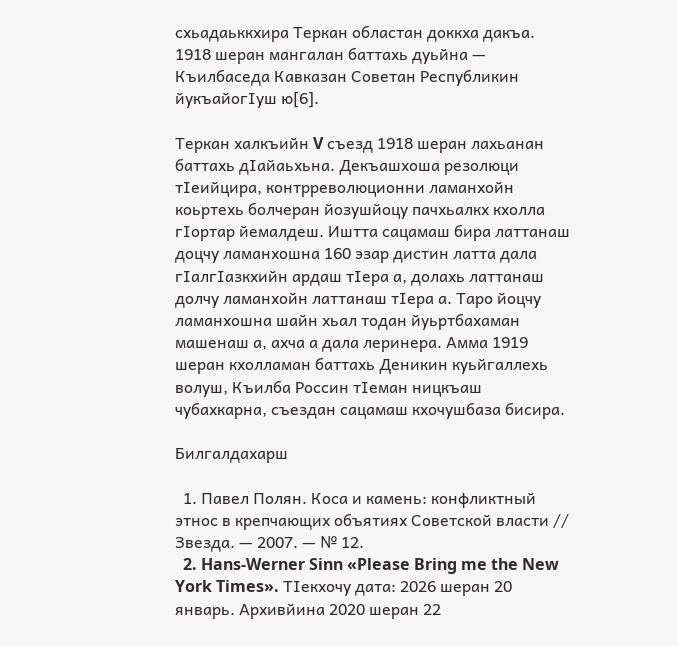схьадаьккхира Теркан областан доккха дакъа. 1918 шеран мангалан баттахь дуьйна — Къилбаседа Кавказан Советан Республикин йукъайогӀуш ю[6].

Теркан халкъийн V съезд 1918 шеран лахьанан баттахь дӀайаьхьна. Декъашхоша резолюци тӀеийцира, контрреволюционни ламанхойн коьртехь болчеран йозушйоцу пачхьалкх кхолла гӀортар йемалдеш. Иштта сацамаш бира латтанаш доцчу ламанхошна 160 эзар дистин латта дала гӀалгӀазкхийн ардаш тӀера а, долахь латтанаш долчу ламанхойн латтанаш тӀера а. Таро йоцчу ламанхошна шайн хьал тодан йуьртбахаман машенаш а, ахча а дала леринера. Амма 1919 шеран кхолламан баттахь Деникин куьйгаллехь волуш, Къилба Россин тӀеман ницкъаш чубахкарна, съездан сацамаш кхочушбаза бисира.

Билгалдахарш

  1. Павел Полян. Коса и камень: конфликтный этнос в крепчающих объятиях Советской власти // Звезда. — 2007. — № 12.
  2. Hans-Werner Sinn «Please Bring me the New York Times». ТӀекхочу дата: 2026 шеран 20 январь. Архивйина 2020 шеран 22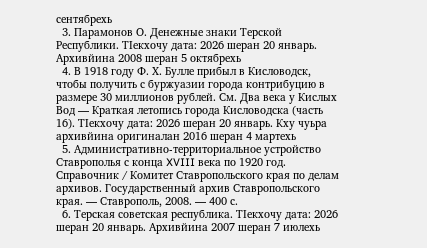сентябрехь
  3. Парамонов О. Денежные знаки Терской Республики. ТӀекхочу дата: 2026 шеран 20 январь. Архивйина 2008 шеран 5 октябрехь
  4. В 1918 году Ф. Х. Булле прибыл в Кисловодск, чтобы получить с буржуазии города контрибуцию в размере 30 миллионов рублей. См. Два века у Кислых Вод — Краткая летопись города Кисловодска (часть 16). ТӀекхочу дата: 2026 шеран 20 январь. Кху чуьра архивйина оригиналан 2016 шеран 4 мартехь
  5. Административно-территориальное устройство Ставрополья с конца XVIII века по 1920 год. Справочник / Комитет Ставропольского края по делам архивов. Государственный архив Ставропольского края. — Ставрополь, 2008. — 400 с.
  6. Терская советская республика. ТӀекхочу дата: 2026 шеран 20 январь. Архивйина 2007 шеран 7 июлехь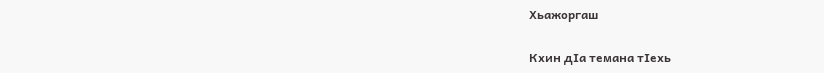Хьажоргаш

Кхин дӀа темана тӀехь